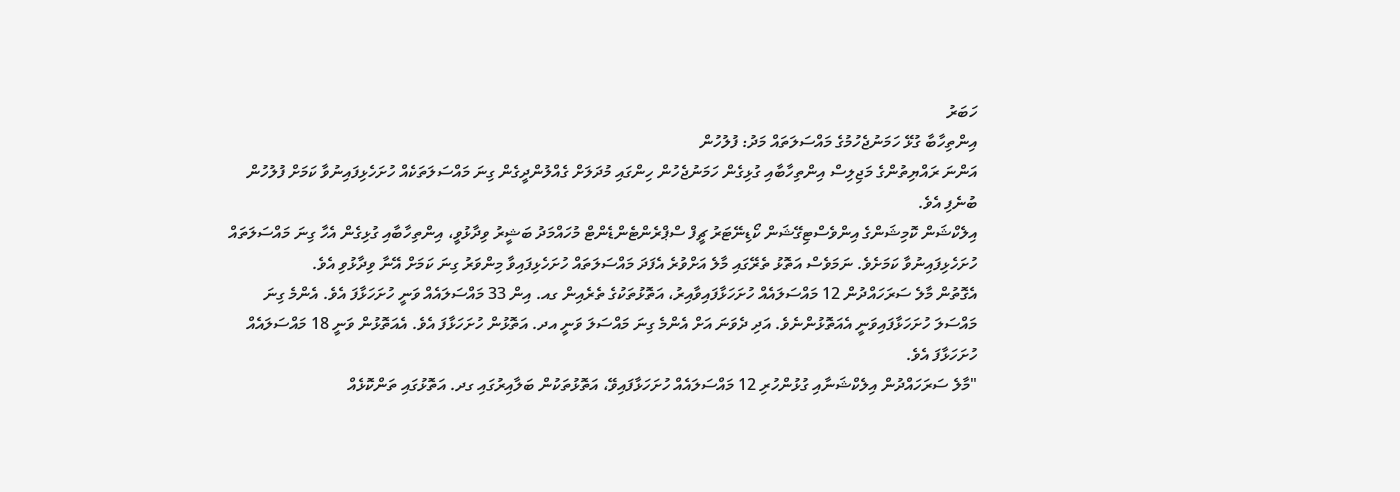ހަބަރު
އިންތިހާބާ ގުޅޭ ހަމަނުޖެހުމުގެ މައްސަލަތައް މަދު: ފުލުހުން
އަންނަ ރައްޔިތުންގެ މަޖިލިސް އިންތިހާބާއި ގުޅިގެން ހަމަނުޖެހުން ހިންގައި މުދަލަށް ގެއްލުންދީގެން ގިނަ މައްސަލަތަކެއް ހުށަހެޅިފައިނުވާ ކަމަށް ފުލުހުން ބުނެފި އެވެ.
އިލެކްޝަން ކޮމިޝަންގެ އިންވެސްޓިގޭޝަން ކޯޑިނޭޓަރު ޗީފް ސްޕްރެންޓެންޑެންޓް މުހައްމަދު ބަޝީރު ވިދާޅުވީ، އިންތިހާބާއި ގުޅިގެން އެހާ ގިނަ މައްސަލަތައް ހުށަހެޅިފައިނުވާ ކަމަށެވެ. ނަމަވެސް އަތޮޅު ތެރޭގައި މާލެ އަށްވުރެ އެފަދަ މައްސަލަތައް ހުށަހެޅިފައިވާ މިންވަރު ގިނަ ކަމަށް އޭނާ ވިދާޅުވި އެވެ.
އެގޮތުން މާލެ ސަރަހައްދުން 12 މައްސަލައެއް ހުށަހަޅާފައިވާއިރު، އަތޮޅުތަކުގެ ތެރެއިން ގއ. އިން 33 މައްސަލައެއް ވަނީ ހުށަހަޅާފަ އެވެ. އެންމެ ގިނަ މައްސަލަ ހުށަހަޅާފައިވަނީ އެއަތޮޅުންނެވެ. އަދި ދެވަނަ އަށް އެންމެ ގިނަ މައްސަލަ ވަނީ އދ. އަތޮޅުން ހުށަހަޅާފަ އެވެ. އެއަތޮޅުން ވަނީ 18 މައްސަލައެއް ހުށަހަޅާފަ އެވެ.
"މާލެ ސަރަހައްދުން އިލެކްޝަނާއި ގުޅުންހުރި 12 މައްސަލައެއް ހުށަހަޅާފައިވޭ، އަތޮޅުތަކުން ބަލާއިރުގައި ގދ. އަތޮޅުގައި ތަންކޮޅެއް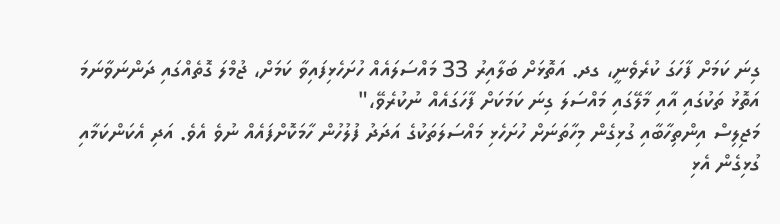ގިނަ ކަމަށް ފާހަގަ ކުރެވެނީ، ގދ. އަތޮޅަށް ބަލާއިރު 33 މައްސަލައެއް ހުށަހެޅިފައިވާ ކަމަށް، ޖުމްލަ ގޮތެއްގައި ދަންނަވާނަމަ އަތޮޅު ތަކުގައި އާއި މާލޭގައި މައްސަލަ ގިނަ ކަމަކަށް ފާހަގައެއް ނުކުރެވޭ،"
މަޖިލިސް އިންތިހާބާއި ގުޅިގެން މިހާތަނަށް ހުށަހެޅި މައްސަލަތަކުގެ އަދަދު ފުލުހުން ހާމަކޮށްފައެއް ނުވެ އެވެ. އަދި އެކަންކަމާއި ގުޅިގެން އެޅި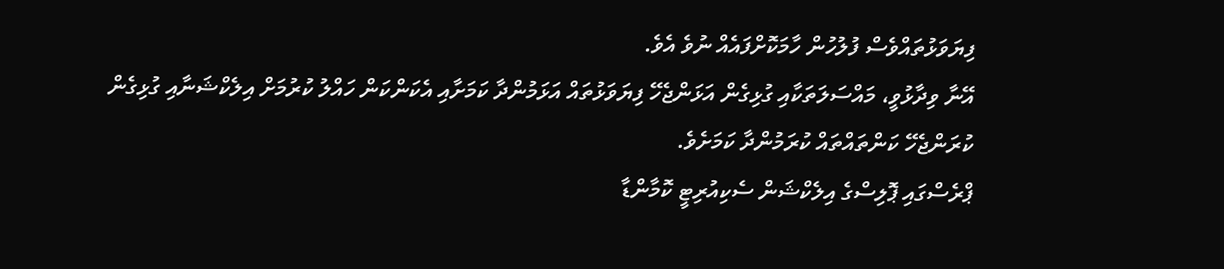ފިޔަވަޅުތައްވެސް ފުލުހުން ހާމަކޮށްފައެއް ނުވެ އެވެ.
އޭނާ ވިދާޅުވީ، މައްސަލަތަކާއި ގުޅިގެން އަޅަންޖެހޭ ފިޔަވަޅުތައް އަޅަމުންދާ ކަމަށާއި އެކަންކަން ހައްލު ކުރުމަށް އިލެކްޝަނާއި ގުޅިގެން ކުރަންޖެހޭ ކަންތައްތައް ކުރަމުންދާ ކަމަށެވެ.
ޕްރެސްގައި ޕޮލިސްގެ އިލެކްޝަން ސެކިއުރިޓީ ކޮމާންޑާ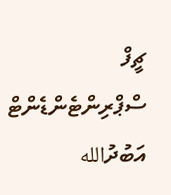ޗީފް ސްޕްރިންޓެންޑެންޓް އަބުދުالله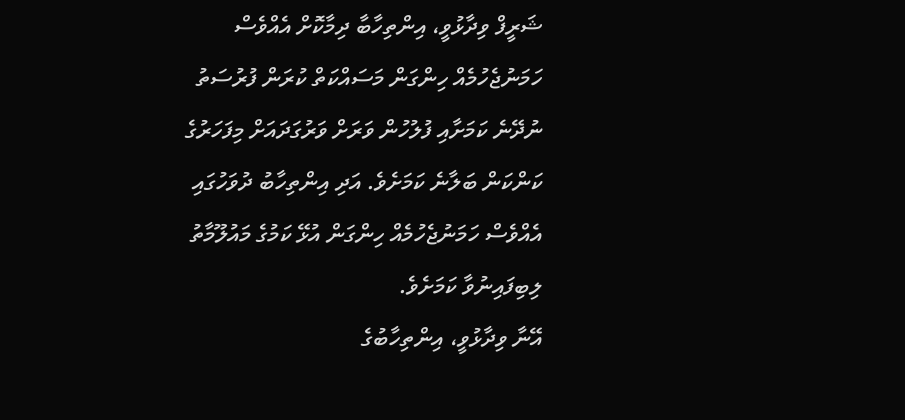ޝަރީފް ވިދާޅުވީ، އިންތިހާބާ ދިމާކޮށް އެއްވެސް ހަމަނުޖެހުމެއް ހިންގަން މަސައްކަތް ކުރަން ފުރުސަތު ނުދޭނެ ކަމަށާއި ފުލުހުން ވަރަށް ވަރުގަދައަށް މިފަހަރުގެ ކަންކަން ބަލާނެ ކަމަށެވެ. އަދި އިންތިހާބު ދުވަހުގައި އެއްވެސް ހަމަނުޖެހުމެއް ހިންގަން އުޅޭ ކަމުގެ މައުލޫމާތު ލިބިފައިނުވާ ކަމަށެވެ.
އޭނާ ވިދާޅުވީ، އިންތިހާބުގެ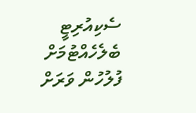ސެކިއުރިޓީ ބެލެހެއްޓުމަށް ފުލުހުން ވަރަށް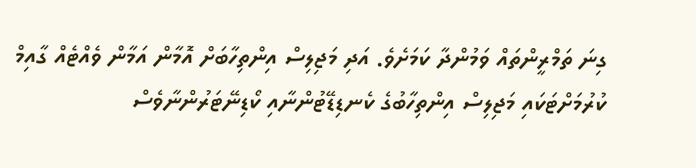ގިނަ ތަމްރީންތައް ވަމުންދާ ކަމަށެވެ. އަދި މަޖިލިސް އިންތިހާބަށް އޮމާން އަމާން ވެއްޓެއް ގާއިމް ކުރުމަށްޓަކައި މަޖިލިސް އިންތިހާބުގެ ކެނޑިޑޭޓުންނާއި ކޯޑިނޭޓަރުންނާވެސް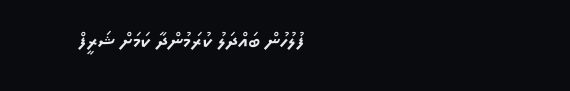ފުލުހުން ބައްދަލު ކުރަމުންދާ ކަމަށް ޝަރީފް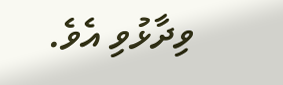ވިދާޅުވި އެވެ.